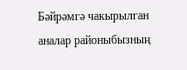Бәйрәмгә чакырылган аналар районыбызның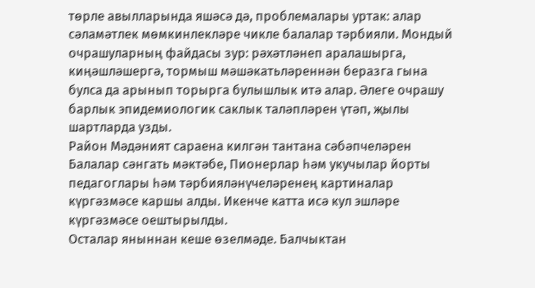төрле авылларында яшәсә дә, проблемалары уртак: алар сәламәтлек мөмкинлекләре чикле балалар тәрбияли. Мондый очрашуларның файдасы зур: рәхәтләнеп аралашырга, киңәшләшергә, тормыш мәшәкатьләреннән беразга гына булса да арынып торырга булышлык итә алар. Әлеге очрашу барлык эпидемиологик саклык таләпләрен үтәп, җылы шартларда узды.
Район Мәдәният сараена килгән тантана сәбәпчеләрен Балалар сәнгать мәктәбе, Пионерлар һәм укучылар йорты педагоглары һәм тәрбияләнүчеләренең картиналар күргәзмәсе каршы алды. Икенче катта исә кул эшләре күргәзмәсе оештырылды.
Осталар яныннан кеше өзелмәде. Балчыктан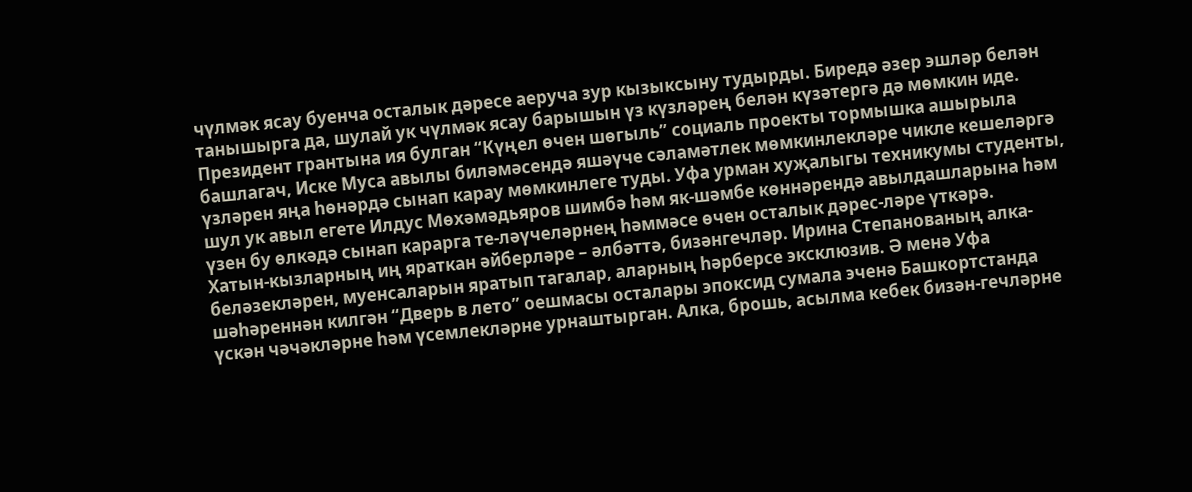чүлмәк ясау буенча осталык дәресе аеруча зур кызыксыну тудырды. Биредә әзер эшләр белән танышырга да, шулай ук чүлмәк ясау барышын үз күзләрең белән күзәтергә дә мөмкин иде. Президент грантына ия булган “Күңел өчен шөгыль” социаль проекты тормышка ашырыла башлагач, Иске Муса авылы биләмәсендә яшәүче сәламәтлек мөмкинлекләре чикле кешеләргә үзләрен яңа һөнәрдә сынап карау мөмкинлеге туды. Уфа урман хуҗалыгы техникумы студенты, шул ук авыл егете Илдус Мөхәмәдьяров шимбә һәм як-шәмбе көннәрендә авылдашларына һәм үзен бу өлкәдә сынап карарга те-ләүчеләрнең һәммәсе өчен осталык дәрес-ләре үткәрә.
Хатын-кызларның иң яраткан әйберләре – әлбәттә, бизәнгечләр. Ирина Степанованың алка-беләзекләрен, муенсаларын яратып тагалар, аларның һәрберсе эксклюзив. Ә менә Уфа шәһәреннән килгән “Дверь в лето” оешмасы осталары эпоксид сумала эченә Башкортстанда үскән чәчәкләрне һәм үсемлекләрне урнаштырган. Алка, брошь, асылма кебек бизән-гечләрне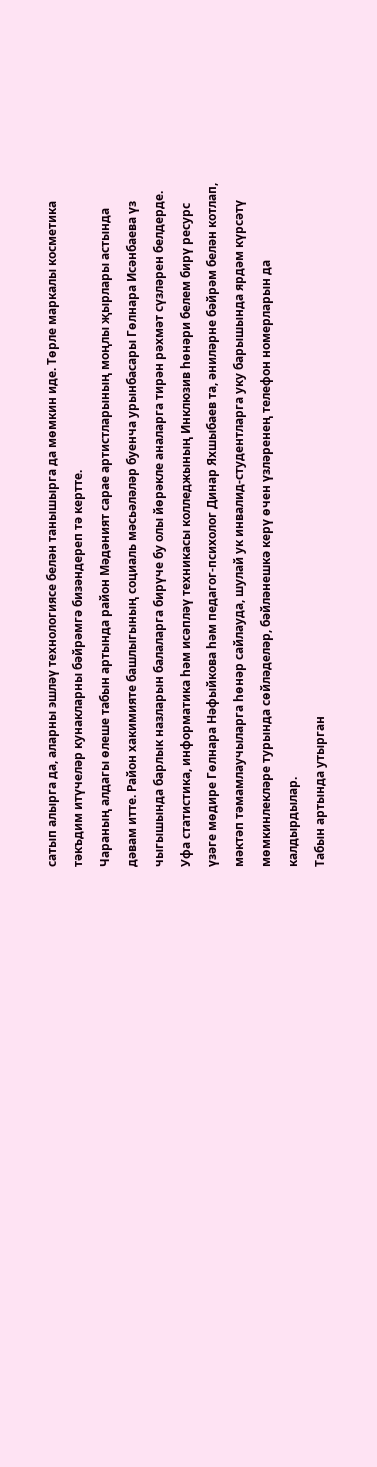сатып алырга да, аларны эшләү технологиясе белән танышырга да мөмкин иде. Төрле маркалы косметика тәкъдим итүчеләр кунакларны бәйрәмгә бизәндереп тә кертте.
Чараның алдагы өлеше табын артында район Мәдәният сарае артистларының моңлы җырлары астында дәвам итте. Район хакимияте башлыгының социаль мәсьәләләр буенча урынбасары Гөлнара Исәнбаева үз чыгышында барлык назларын балаларга бирүче бу олы йөрәкле аналарга тирән рәхмәт сүзләрен белдерде.
Уфа статистика, информатика һәм исәпләү техникасы колледжының Инклюзив һөнәри белем бирү ресурс үзәге мөдире Гөлнара Нәфыйкова һәм педагог-психолог Динар Яхшыбаев та, әниләрне бәйрәм белән котлап, мәктәп тәмамлаучыларга һөнәр сайлауда, шулай ук инвалид-студентларга уку барышында ярдәм күрсәтү мөмкинлекләре турында сөйләделәр, бәйләнешкә керү өчен үзләренең телефон номерларын да калдырдылар.
Табын артында утырган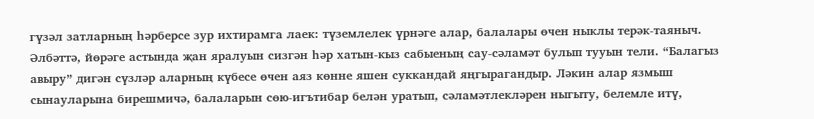гүзәл затларның һәрберсе зур ихтирамга лаек: түземлелек үрнәге алар, балалары өчен ныклы терәк-таяныч. Әлбәттә, йөрәге астында җан яралуын сизгән һәр хатын-кыз сабыеның сау-сәламәт булып тууын тели. “Балагыз авыру” дигән сүзләр аларның күбесе өчен аяз көнне яшен суккандай яңгырагандыр. Ләкин алар язмыш сынауларына бирешмичә, балаларын сөю-игътибар белән уратып, сәламәтлекләрен ныгыту, белемле итү,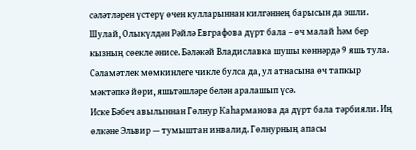сәләтләрен үстерү өчен кулларыннан килгәннең барысын да эшли.
Шулай, Олыкүлдән Рәйлә Евграфова дүрт бала – өч малай һәм бер кызның сөекле әнисе. Бәләкәй Владиславка шушы көннәрдә 9 яшь тула. Сәламәтлек мөмкинлеге чикле булса да, ул атнасына өч тапкыр мәктәпкә йөри, яшьтәшләре белән аралашып үсә.
Иске Бәбеч авылыннан Гөлнур Каһарманова да дүрт бала тәрбияли. Иң өлкәне Эльвир — тумыштан инвалид. Гөлнурның апасы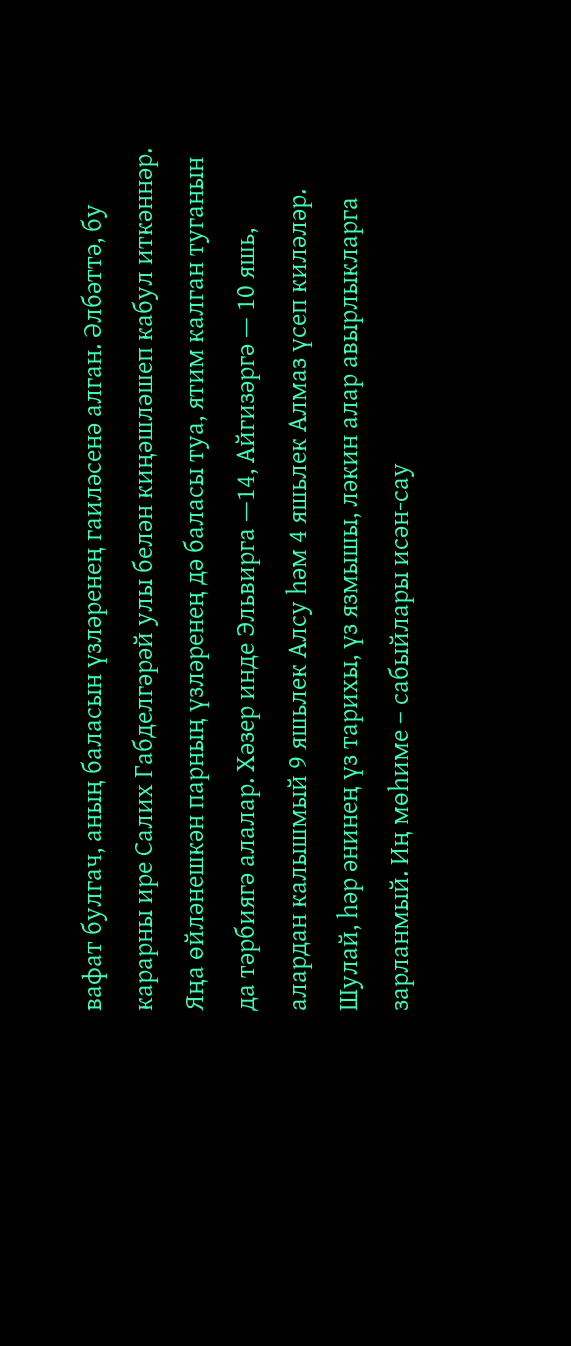вафат булгач, аның баласын үзләренең гаиләсенә алган. Әлбәттә, бу карарны ире Салих Габделгәрәй улы белән киңәшләшеп кабул иткәннәр. Яңа өйләнешкән парның үзләренең дә баласы туа, ятим калган туганын да тәрбиягә алалар. Хәзер инде Эльвирга —14, Айгизәргә — 10 яшь, алардан калышмый 9 яшьлек Алсу һәм 4 яшьлек Алмаз үсеп киләләр.
Шулай, һәр әнинең үз тарихы, үз язмышы, ләкин алар авырлыкларга зарланмый. Иң мөһиме – сабыйлары исән-сау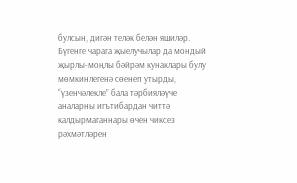булсын, дигән теләк белән яшиләр. Бүгенге чарага җыелучылар да мондый җырлы-моңлы бәйрәм кунаклары булу мөмкинлегенә сөенеп утырды, “үзенчәлекле” бала тәрбияләүче аналарны игътибардан читтә калдырмаганнары өчен чиксез рәхмәтләрен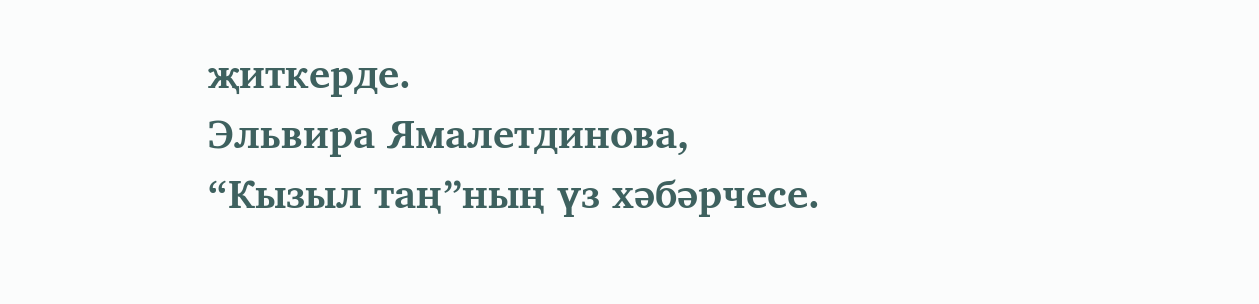җиткерде.
Эльвира Ямалетдинова,
“Кызыл таң”ның үз хәбәрчесе.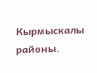Кырмыскалы районы.